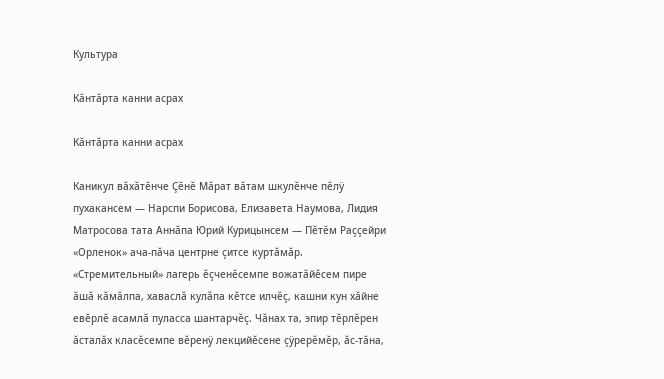Культура

Кăнтăрта канни асрах

Кăнтăрта канни асрах

Каникул вăхăтĕнче Çĕнĕ Мăрат вăтам шкулĕнче пĕлÿ пухакансем — Нарспи Борисова, Елизавета Наумова, Лидия Матросова тата Аннăпа Юрий Курицынсем — Пĕтĕм Раççейри «Орленок» ача-пăча центрне çитсе куртăмăр. «Стремительный» лагерь ĕçченĕсемпе вожатăйĕсем пире ăшă кăмăлпа, хаваслă кулăпа кĕтсе илчĕç, кашни кун хăйне евĕрлĕ асамлă пуласса шантарчĕç. Чăнах та, эпир тĕрлĕрен ăсталăх класĕсемпе вĕренÿ лекцийĕсене çÿрерĕмĕр, ăс-тăна,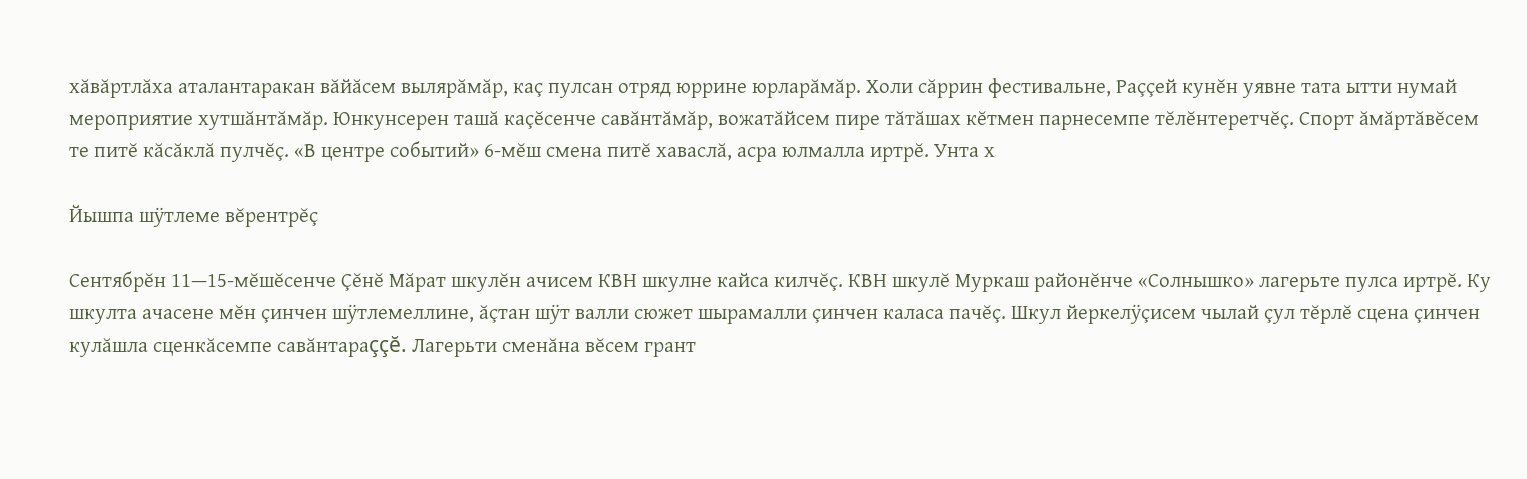хăвăртлăха аталантаракан вăйăсем вылярăмăр, каç пулсан отряд юррине юрларăмăр. Холи сăррин фестивальне, Раççей кунĕн уявне тата ытти нумай мероприятие хутшăнтăмăр. Юнкунсерен ташă каçĕсенче савăнтăмăр, вожатăйсем пире тăтăшах кĕтмен парнесемпе тĕлĕнтеретчĕç. Спорт ăмăртăвĕсем те питĕ кăсăклă пулчĕç. «В центре событий» 6-мĕш смена питĕ хаваслă, асра юлмалла иртрĕ. Унта х

Йышпа шÿтлеме вĕрентрĕç

Сентябрĕн 11—15-мĕшĕсенче Çĕнĕ Мăрат шкулĕн ачисем КВН шкулне кайса килчĕç. КВН шкулĕ Муркаш районĕнче «Солнышко» лагерьте пулса иртрĕ. Ку шкулта ачасене мĕн çинчен шÿтлемеллине, ăçтан шÿт валли сюжет шырамалли çинчен каласа пачĕç. Шкул йеркелÿçисем чылай çул тĕрлĕ сцена çинчен кулăшла сценкăсемпе савăнтараççĕ. Лагерьти сменăна вĕсем грант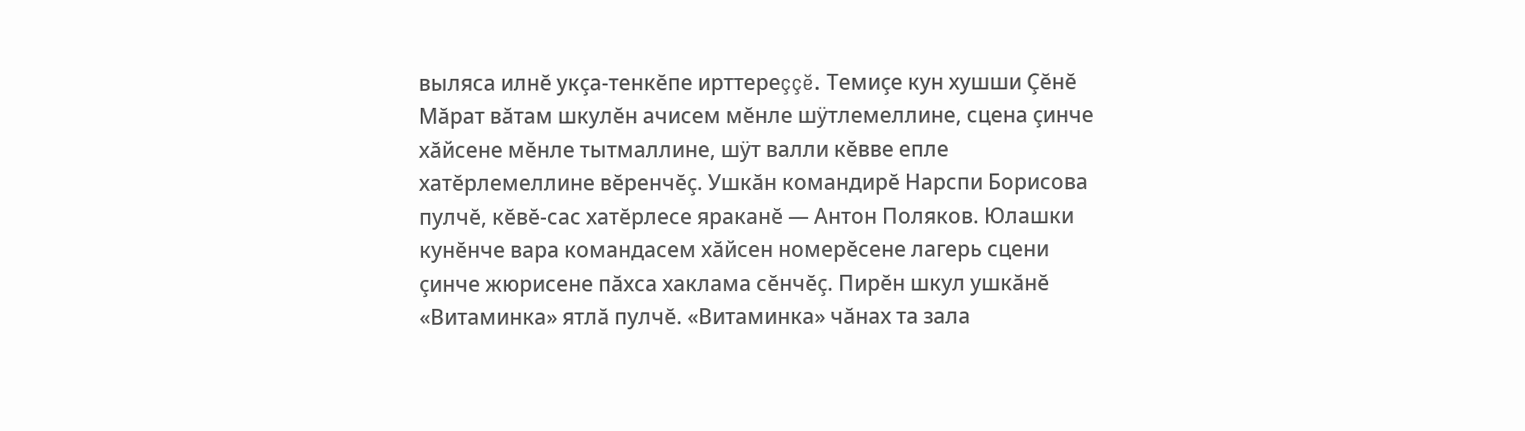выляса илнĕ укçа-тенкĕпе ирттереççĕ. Темиçе кун хушши Çĕнĕ Мăрат вăтам шкулĕн ачисем мĕнле шÿтлемеллине, сцена çинче хăйсене мĕнле тытмаллине, шÿт валли кĕвве епле хатĕрлемеллине вĕренчĕç. Ушкăн командирĕ Нарспи Борисова пулчĕ, кĕвĕ-сас хатĕрлесе яраканĕ — Антон Поляков. Юлашки кунĕнче вара командасем хăйсен номерĕсене лагерь сцени çинче жюрисене пăхса хаклама сĕнчĕç. Пирĕн шкул ушкăнĕ «Витаминка» ятлă пулчĕ. «Витаминка» чăнах та зала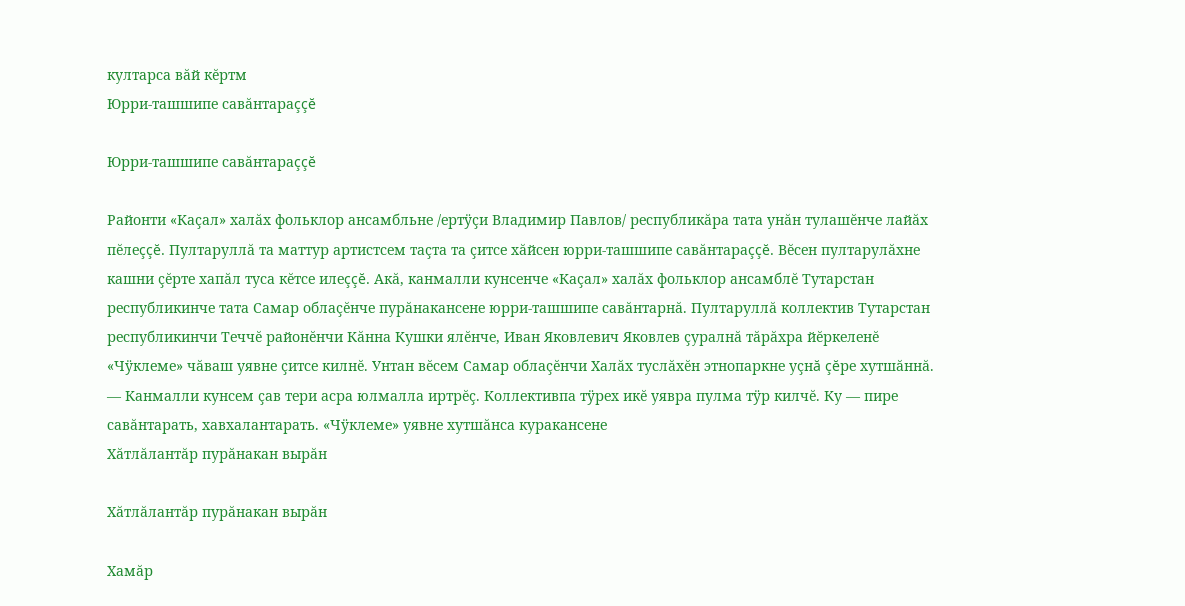култарса вăй кĕртм
Юрри-ташшипе савăнтараççĕ

Юрри-ташшипе савăнтараççĕ

Районти «Каçал» халăх фольклор ансамбльне /ертÿçи Владимир Павлов/ республикăра тата унăн тулашĕнче лайăх пĕлеççĕ. Пултаруллă та маттур артистсем таçта та çитсе хăйсен юрри-ташшипе савăнтараççĕ. Вĕсен пултарулăхне кашни çĕрте хапăл туса кĕтсе илеççĕ. Акă, канмалли кунсенче «Каçал» халăх фольклор ансамблĕ Тутарстан республикинче тата Самар облаçĕнче пурăнакансене юрри-ташшипе савăнтарнă. Пултаруллă коллектив Тутарстан республикинчи Теччĕ районĕнчи Кăнна Кушки ялĕнче, Иван Яковлевич Яковлев çуралнă тăрăхра йĕркеленĕ «Чÿклеме» чăваш уявне çитсе килнĕ. Унтан вĕсем Самар облаçĕнчи Халăх туслăхĕн этнопаркне уçнă çĕре хутшăннă. — Канмалли кунсем çав тери асра юлмалла иртрĕç. Коллективпа тÿрех икĕ уявра пулма тÿр килчĕ. Ку — пире савăнтарать, хавхалантарать. «Чÿклеме» уявне хутшăнса куракансене
Хăтлăлантăр пурăнакан вырăн

Хăтлăлантăр пурăнакан вырăн

Хамăр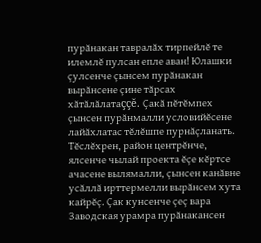пурăнакан тавралăх тирпейлĕ те илемлĕ пулсан епле аван! Юлашки çулсенче çынсем пурăнакан вырăнсене çине тăрсах хăтăлăлатаççĕ. Çакă пĕтĕмпех çынсен пурăнмалли условийĕсене лайăхлатас тĕлĕшпе пурнăçланать. Тĕслĕхрен, район центрĕнче, ялсенче чылай проекта ĕçе кĕртсе ачасене вылямалли, çынсен канăвне усăллă ирттермелли вырăнсем хута кайрĕç. Çак кунсенче çеç вара Заводская урамра пурăнакансен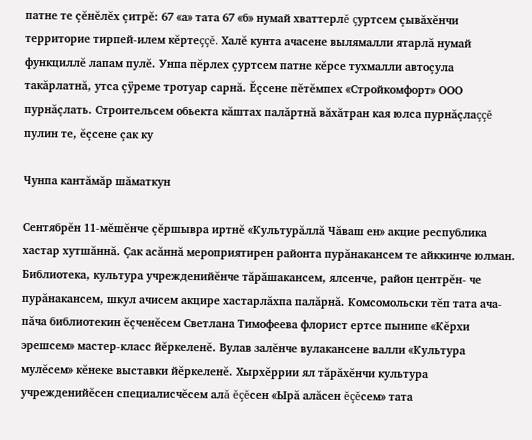патне те çĕнĕлĕх çитрĕ: 67 «а» тата 67 «б» нумай хваттерлĕ çуртсем çывăхĕнчи территорие тирпей-илем кĕртеççĕ. Халĕ кунта ачасене вылямалли ятарлă нумай функциллĕ лапам пулĕ. Унпа пĕрлех çуртсем патне кĕрсе тухмалли автоçула такăрлатнă, утса çÿреме тротуар сарнă. Ĕçсене пĕтĕмпех «Стройкомфорт» ООО пурнăçлать. Строительсем обьекта кăштах палăртнă вăхăтран кая юлса пурнăçлаççĕ пулин те, ĕçсене çак ку

Чунпа кантăмăр шăматкун

Сентябрĕн 11-мĕшĕнче çĕршывра иртнĕ «Культурăллă Чăваш ен» акцие республика хастар хутшăннă. Çак асăннă мероприятирен районта пурăнакансем те айккинче юлман. Библиотека, культура учрежденийĕнче тăрăшакансем, ялсенче, район центрĕн- че пурăнакансем, шкул ачисем акцире хастарлăхпа палăрнă. Комсомольски тĕп тата ача-пăча библиотекин ĕçченĕсем Светлана Тимофеева флорист ертсе пынипе «Кĕрхи эрешсем» мастер-класс йĕркеленĕ. Вулав залĕнче вулакансене валли «Культура мулĕсем» кĕнеке выставки йĕркеленĕ. Хырхĕррии ял тăрăхĕнчи культура учрежденийĕсен специалисчĕсем алă ĕçĕсен «Ырă алăсен ĕçĕсем» тата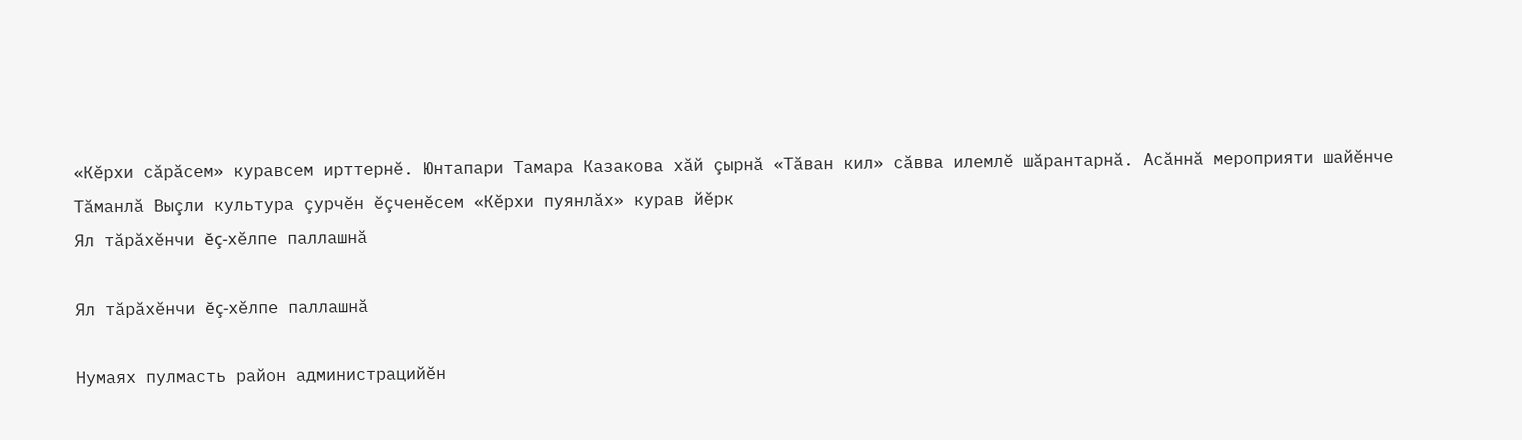«Кĕрхи сăрăсем» куравсем ирттернĕ. Юнтапари Тамара Казакова хăй çырнă «Тăван кил» сăвва илемлĕ шăрантарнă. Асăннă мероприяти шайĕнче Тăманлă Выçли культура çурчĕн ĕçченĕсем «Кĕрхи пуянлăх» курав йĕрк
Ял тăрăхĕнчи ĕç-хĕлпе паллашнă

Ял тăрăхĕнчи ĕç-хĕлпе паллашнă

Нумаях пулмасть район администрацийĕн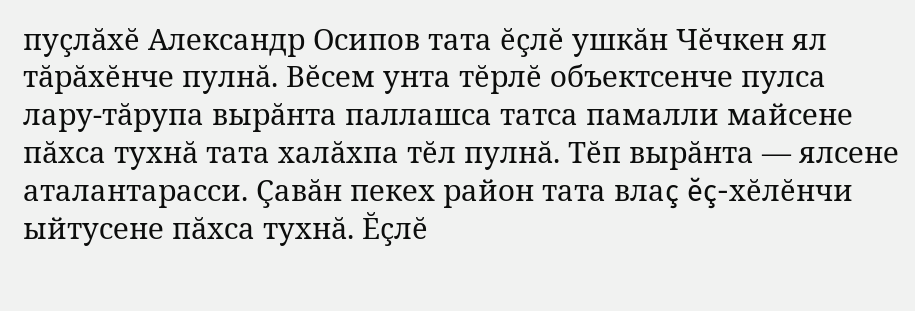пуçлăхĕ Александр Осипов тата ĕçлĕ ушкăн Чĕчкен ял тăрăхĕнче пулнă. Вĕсем унта тĕрлĕ объектсенче пулса лару-тăрупа вырăнта паллашса татса памалли майсене пăхса тухнă тата халăхпа тĕл пулнă. Тĕп вырăнта — ялсене аталантарасси. Çавăн пекех район тата влаç ĕç-хĕлĕнчи ыйтусене пăхса тухнă. Ĕçлĕ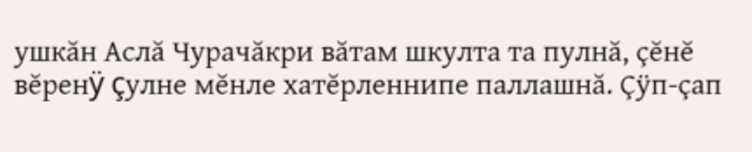ушкăн Аслă Чурачăкри вăтам шкулта та пулнă, çĕнĕ вĕренÿ çулне мĕнле хатĕрленнипе паллашнă. Çÿп-çап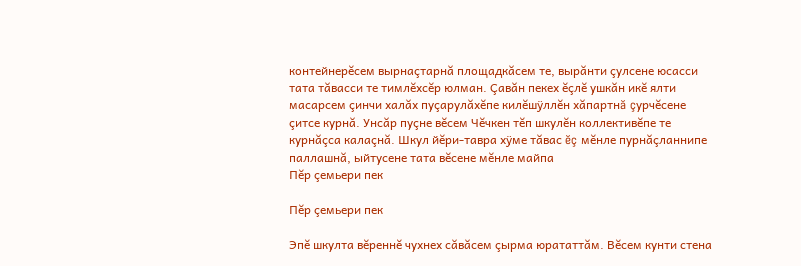контейнерĕсем вырнаçтарнă площадкăсем те, вырăнти çулсене юсасси тата тăвасси те тимлĕхсĕр юлман. Çавăн пекех ĕçлĕ ушкăн икĕ ялти масарсем çинчи халăх пуçарулăхĕпе килĕшÿллĕн хăпартнă çурчĕсене çитсе курнă. Унсăр пуçне вĕсем Чĕчкен тĕп шкулĕн коллективĕпе те курнăçса калаçнă. Шкул йĕри-тавра хÿме тăвас ĕç мĕнле пурнăçланнипе паллашнă, ыйтусене тата вĕсене мĕнле майпа
Пĕр çемьери пек

Пĕр çемьери пек

Эпĕ шкулта вĕреннĕ чухнех сăвăсем çырма юрататтăм. Вĕсем кунти стена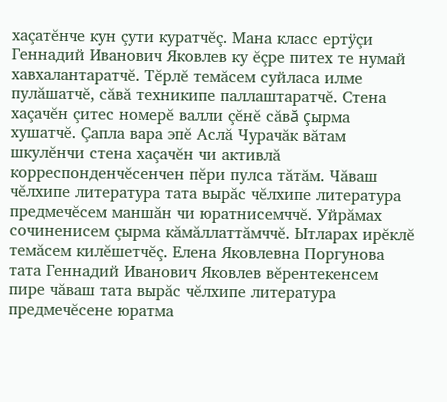хаçатĕнче кун çути куратчĕç. Мана класс ертÿçи Геннадий Иванович Яковлев ку ĕçре питех те нумай хавхалантаратчĕ. Тĕрлĕ темăсем суйласа илме пулăшатчĕ, сăвă техникипе паллаштаратчĕ. Стена хаçачĕн çитес номерĕ валли çĕнĕ сăвă çырма хушатчĕ. Çапла вара эпĕ Аслă Чурачăк вăтам шкулĕнчи стена хаçачĕн чи активлă корреспонденчĕсенчен пĕри пулса тăтăм. Чăваш чĕлхипе литература тата вырăс чĕлхипе литература предмечĕсем маншăн чи юратнисемччĕ. Уйрăмах сочиненисем çырма кăмăллаттăмччĕ. Ытларах ирĕклĕ темăсем килĕшетчĕç. Елена Яковлевна Поргунова тата Геннадий Иванович Яковлев вĕрентекенсем пире чăваш тата вырăс чĕлхипе литература предмечĕсене юратма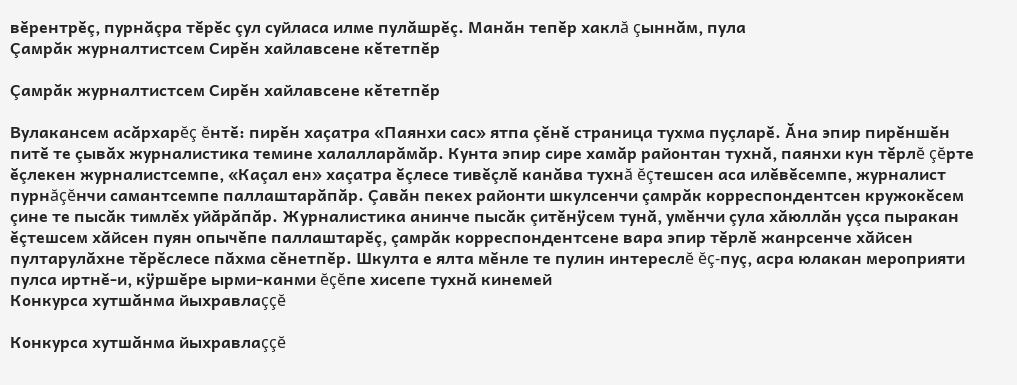вĕрентрĕç, пурнăçра тĕрĕс çул суйласа илме пулăшрĕç. Манăн тепĕр хаклă çыннăм, пула
Çамрăк журналтистсем Сирĕн хайлавсене кĕтетпĕр

Çамрăк журналтистсем Сирĕн хайлавсене кĕтетпĕр

Вулакансем асăрхарĕç ĕнтĕ: пирĕн хаçатра «Паянхи сас» ятпа çĕнĕ страница тухма пуçларĕ. Ăна эпир пирĕншĕн питĕ те çывăх журналистика темине халалларăмăр. Кунта эпир сире хамăр районтан тухнă, паянхи кун тĕрлĕ çĕрте ĕçлекен журналистсемпе, «Каçал ен» хаçатра ĕçлесе тивĕçлĕ канăва тухнă ĕçтешсен аса илĕвĕсемпе, журналист пурнăçĕнчи самантсемпе паллаштарăпăр. Çавăн пекех районти шкулсенчи çамрăк корреспондентсен кружокĕсем çине те пысăк тимлĕх уйăрăпăр. Журналистика анинче пысăк çитĕнÿсем тунă, умĕнчи çула хăюллăн уçса пыракан ĕçтешсем хăйсен пуян опычĕпе паллаштарĕç, çамрăк корреспондентсене вара эпир тĕрлĕ жанрсенче хăйсен пултарулăхне тĕрĕслесе пăхма сĕнетпĕр. Шкулта е ялта мĕнле те пулин интереслĕ ĕç-пуç, асра юлакан мероприяти пулса иртнĕ-и, кÿршĕре ырми-канми ĕçĕпе хисепе тухнă кинемей
Конкурса хутшăнма йыхравлаççĕ

Конкурса хутшăнма йыхравлаççĕ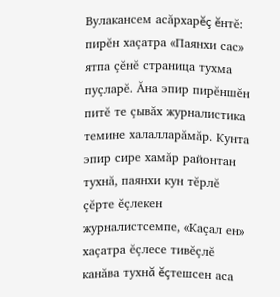Вулакансем асăрхарĕç ĕнтĕ: пирĕн хаçатра «Паянхи сас» ятпа çĕнĕ страница тухма пуçларĕ. Ăна эпир пирĕншĕн питĕ те çывăх журналистика темине халалларăмăр. Кунта эпир сире хамăр районтан тухнă, паянхи кун тĕрлĕ çĕрте ĕçлекен журналистсемпе, «Каçал ен» хаçатра ĕçлесе тивĕçлĕ канăва тухнă ĕçтешсен аса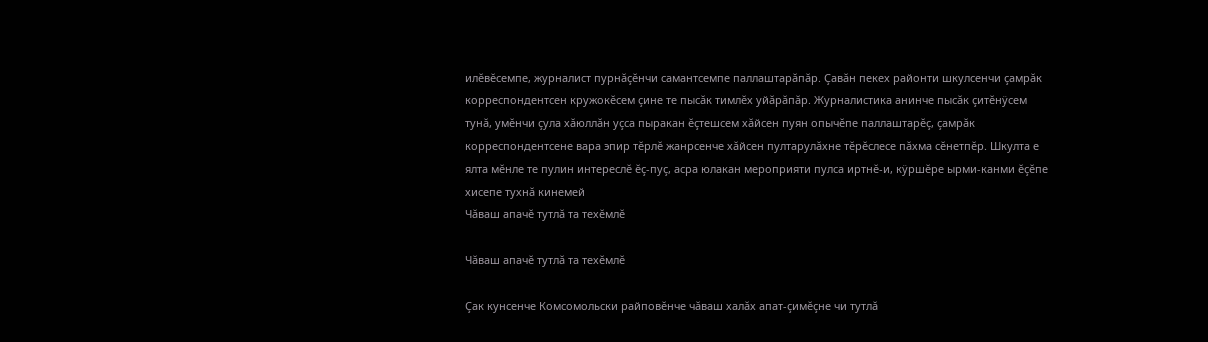илĕвĕсемпе, журналист пурнăçĕнчи самантсемпе паллаштарăпăр. Çавăн пекех районти шкулсенчи çамрăк корреспондентсен кружокĕсем çине те пысăк тимлĕх уйăрăпăр. Журналистика анинче пысăк çитĕнÿсем тунă, умĕнчи çула хăюллăн уçса пыракан ĕçтешсем хăйсен пуян опычĕпе паллаштарĕç, çамрăк корреспондентсене вара эпир тĕрлĕ жанрсенче хăйсен пултарулăхне тĕрĕслесе пăхма сĕнетпĕр. Шкулта е ялта мĕнле те пулин интереслĕ ĕç-пуç, асра юлакан мероприяти пулса иртнĕ-и, кÿршĕре ырми-канми ĕçĕпе хисепе тухнă кинемей
Чăваш апачĕ тутлă та техĕмлĕ

Чăваш апачĕ тутлă та техĕмлĕ

Çак кунсенче Комсомольски райповĕнче чăваш халăх апат-çимĕçне чи тутлă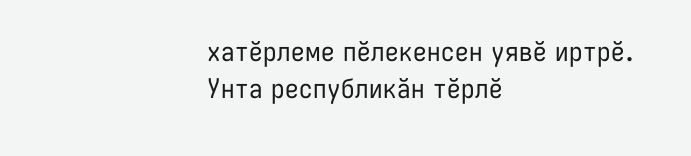хатĕрлеме пĕлекенсен уявĕ иртрĕ. Унта республикăн тĕрлĕ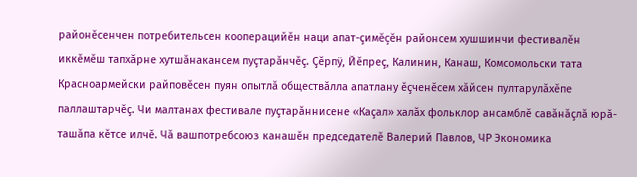районĕсенчен потребительсен кооперацийĕн наци апат-çимĕçĕн районсем хушшинчи фестивалĕн иккĕмĕш тапхăрне хутшăнакансем пуçтарăнчĕç. Çĕрпÿ, Йĕпреç, Калинин, Канаш, Комсомольски тата Красноармейски райповĕсен пуян опытлă обществăлла апатлану ĕçченĕсем хăйсен пултарулăхĕпе паллаштарчĕç. Чи малтанах фестивале пуçтарăннисене «Каçал» халăх фольклор ансамблĕ савăнăçлă юрă-ташăпа кĕтсе илчĕ. Чă вашпотребсоюз канашĕн председателĕ Валерий Павлов, ЧР Экономика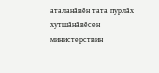аталанăвĕн тата пурлăх хутшăнăвĕсен министерствин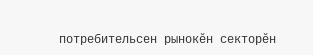потребительсен рынокĕн секторĕн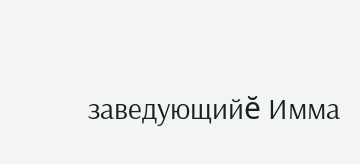заведующийĕ Имма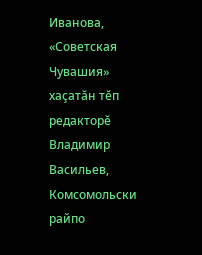Иванова, «Советская Чувашия» хаçатăн тĕп редакторĕ Владимир Васильев, Комсомольски райпо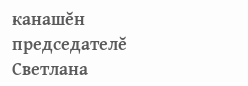канашĕн председателĕ Светлана